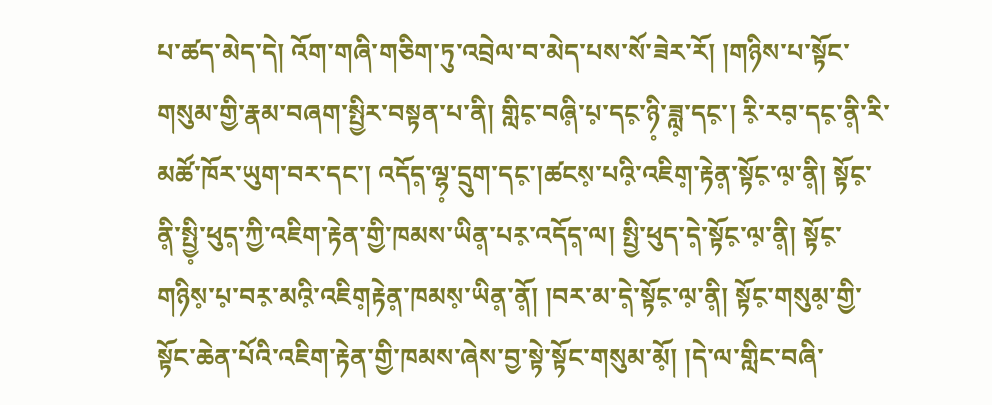པ་ཚད་མེད་དེ། འོག་གཞི་གཅིག་ཏུ་འབྲེལ་བ་མེད་པས་སོ་ཟེར་རོ། །གཉིས་པ་སྟོང་གསུམ་གྱི་རྣམ་བཞག་སྤྱིར་བསྟན་པ་ནི། གླིང༷་བཞི༷་པ༷་དང༷་ཉི༷་ཟླ༷་དང༷་། རི༷་རབ༷་དང༷་ནི༷་རི་མཚོ་ཁོར་ཡུག་བར་དང་། འདོད༷་ལྷ༷་དྲུག་དང༷་།ཚངས༷་པའི༷་འཇིག༷་རྟེན༷་སྟོང༷་ལ༷་ནི༷། སྟོང༷་ནི༷་སྤྱི༷་ཕུད༷་ཀྱི་འཇིག་རྟེན་གྱི་ཁམས་ཡིན༷་པར༷་འདོད༷་ལ། སྤྱི་ཕུད་དེ༷་སྟོང༷་ལ༷་ནི༷། སྟོང༷་གཉིས༷་པ༷་བར༷་མའི༷་འཇིག༷རྟེན༷་ཁམས༷་ཡིན༷་ནོ༷། །བར་མ་དེ༷་སྟོང༷་ལ༷་ནི༷། སྟོང༷་གསུམ༷་གྱི་སྟོང་ཆེན་པོའི་འཇིག་རྟེན་གྱི་ཁམས་ཞེས་བྱ་སྟེ་སྟོང་གསུམ་མོ༷། །དེ་ལ་གླིང་བཞི་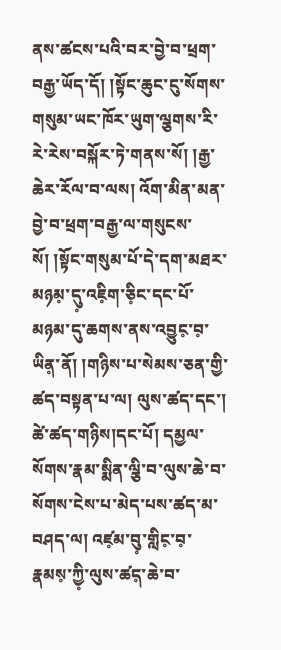ནས་ཚངས་པའི་བར་བྱེ་བ་ཕྲག་བརྒྱ་ཡོད་དོ། །སྟོང་ཆུང་ངུ་སོགས་གསུམ་ཡང་ཁོར་ཡུག་ལྕགས་རི་རེ་རེས་བསྐོར་ཏེ་གནས་སོ། །རྒྱ་ཆེར་རོལ་བ་ལས། འོག་མིན་མན་བྱེ་བ་ཕྲག་བརྒྱ་ལ་གསུངས་སོ། །སྟོང་གསུམ་པོ་དེ་དག་མཐར་མཉམ༷་དུ༷་འཇི༷ག་ཅི༷ང་དང་པོ་མཉམ་དུ་ཆགས་ནས་འབྱུང༷་བ༷་ཡིན༷་ནོ། །གཉིས་པ་སེམས་ཅན་གྱི་ཚད་བསྟན་པ་ལ། ལུས་ཚད་དང་། ཚེ་ཚད་གཉིས།དང་པོ། དམྱལ་སོགས་རྣམ་སྨིན་ལྕི་བ་ལུས་ཆེ་བ་སོགས་ངེས་པ་མེད་པས་ཚད་མ་བཤད་ལ། འཛ༷མ་བུ༷་གླིང༷་བ༷་རྣམས༷་ཀྱི༷་ལུས་ཚད༷་ཆེ་བ་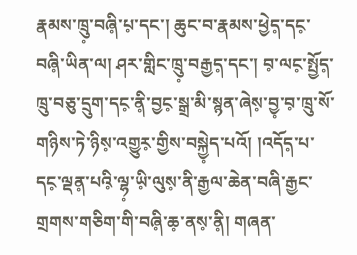རྣམས་ཁྲུ༷་བཞི༷་པ༷་དང་། ཆུང་བ་རྣམས་ཕྱེད༷་དང༷་བཞི༷་ཡིན་ལ། ཤར་གླིང་ཁྲུ༷་བརྒྱད༷་དང་། བ༷་ལང༷་སྤྱོད༷་ཁྲུ་བཅུ་དྲུག་དང༷་ནི༷་བྱང༷་སྒྲ་མི་སྙན་ཞེས༷་བྱ༷་བ༷་ཁྲུ་སོ་གཉིས་ཏེ་ཉིས༷་འགྱུར༷་གྱིས་བསྐྱེ༷ད་པའོ། །འདོད༷་པ་དང༷་ལྡན༷་པའི༷་ལྷ༷་ཡི༷་ལུས༷་ནི་རྒྱལ་ཆེན་བཞི་རྒྱང་གྲགས་གཅིག་གི་བཞི༷་ཆ༷་ནས༷་ནི༷། གཞན་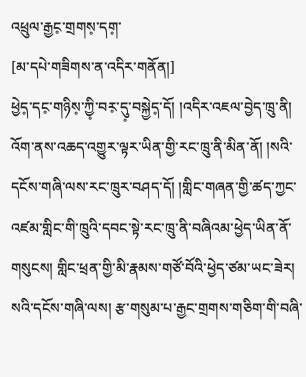འཕྲུལ་རྒྱང༷་གྲགས༷་དག༷་
[མ་དཔེ་གཟིགས་ན་འདིར་གནོན།]
ཕྱེད༷་དང༷་གཉིས༷་ཀྱི༷་བར༷་དུ༷་བསྐྱེད༷་དོ། །འདིར་འཇལ་བྱེད་ཁྲུ་ནི། འོག་ནས་འཆད་འགྱུར་ལྟར་ཡིན་གྱི་རང་ཁྲུ་ནི་མིན་ནོ། །སའི་དངོས་གཞི་ལས་རང་ཁྲུར་བཤད་དོ། །གླིང་གཞན་གྱི་ཚད་ཀྱང་འཛམ་གླིང་གི་ཁྲུའི་དབང་སྟེ་རང་ཁྲུ་ནི་བཞིའམ་ཕྱེད་ཡིན་ནོ་གསུངས། གླིང་ཕྲན་གྱི་མི་རྣམས་གཙོ་བོའི་ཕྱེད་ཙམ་ཡང་ཟེར། སའི་དངོས་གཞི་ལས། རྩ་གསུམ་པ་རྒྱང་གྲགས་གཅིག་གི་བཞི་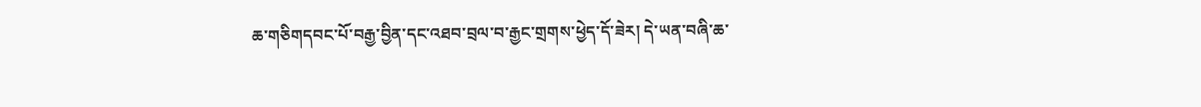ཆ་གཅིགདབང་པོ་བརྒྱ་བྱིན་དང་འཐབ་བྲལ་བ་རྒྱང་གྲགས་ཕྱེད་དོ་ཟེར། དེ་ཡན་བཞི་ཆ་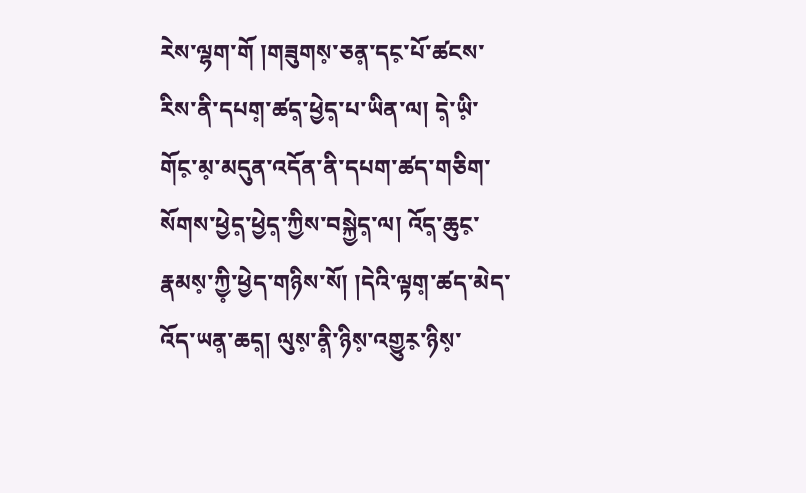རེས་ལྷག་གོ །གཟུགས༷་ཅན༷་དང༷་པོ་ཚངས་རིས་ནི་དཔག༷་ཚད༷་ཕྱེད༷་པ་ཡིན་ལ། དེ༷་ཡི༷་གོང༷་མ༷་མདུན་འདོན་ནི་དཔག་ཚད་གཅིག་སོགས་ཕྱེད༷་ཕྱེད༷་ཀྱིས་བསྐྱེད༷་ལ། འོད༷་ཆུང༷་རྣམས༷་ཀྱི༷་ཕྱེད་གཉིས་སོ། །དེའི་ལྟག༷་ཚད་མེད་འོད་ཡན༷་ཆད༷། ལུས༷་ནི༷་ཉིས༷་འགྱུར༷་ཉིས༷་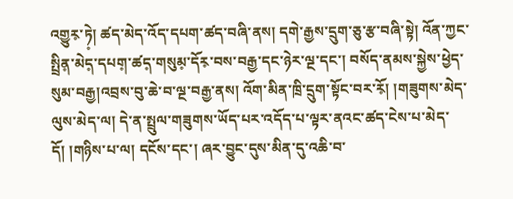འགྱུར༷་ཏེ༷། ཚད་མེད་འོད་དཔག་ཚད་བཞི་ནས། དགེ་རྒྱས་དྲུག་ཅུ་རྩ་བཞི་སྟེ། འོན་ཀྱང་སྤྲིན༷་མེད༷་དཔག༷་ཚད༷་གསུམ༷་དོར༷་བས་བརྒྱ་དང་ཉེར་ལྔ་དང་། བསོད་ནམས་སྐྱེས་ཕྱེད་སུམ་བརྒྱ།འབྲས་བུ་ཆེ་བ་ལྔ་བརྒྱ་ནས། འོག་མིན་ཁྲི་དྲུག་སྟོང་བར་རོ༷། །གཟུགས་མེད་ལུས་མེད་ལ། དེ་ན་སྤྲུལ་གཟུགས་ཡོད་པར་འདོད་པ་ལྟར་ནའང་ཚད་ངེས་པ་མེད་དོ། །གཉིས་པ་ལ། དངོས་དང་། ཞར་བྱུང་དུས་མིན་དུ་འཆི་བ་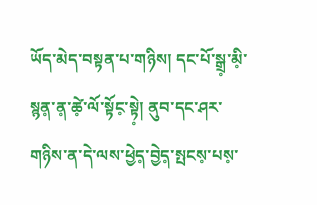ཡོད་མེད་བསྟན་པ་གཉིས། དང་པོ་སྒྲ༷་མི༷་སྙན༷་ན༷་ཚེ༷་ལོ་སྟོང༷་སྟེ༷། ནུབ་དང་ཤར་གཉིས་ན་དེ་ལས་ཕྱེད༷་བྱེད༷་སྤངས༷་པས༷་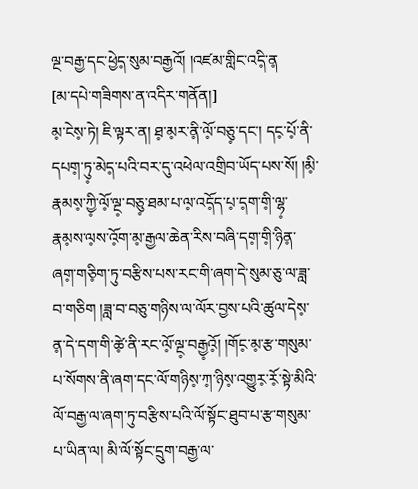ལྔ་བརྒྱ་དང་ཕྱེད༷་སུམ་བརྒྱའོ། །འཛམ་གླིང་འདི༷་ན༷
[མ་དཔེ་གཟིགས་ན་འདིར་གནོན།]
མ༷་ངེས༷་ཏེ། ཇི་ལྟར་ན། ཐ༷་མ༷ར་ནི༷་ལོ༷་བཅུ༷་དང་། དང༷་པོ༷་ནི་དཔག༷་ཏུ༷་མེད༷་པའི་བར་དུ་འཕེལ་འགྲིབ་ཡོད་པས་སོ། །མི༷་རྣམས༷་ཀྱི༷་ལོ༷་ལྔ༷་བཅུ༷་ཐམ་པ་ལ༷་འདོ༷ད་པ༷་ད༷ག་གི༷་ལྷ༷་རྣམ༷ས་ལ༷ས་འོ༷ག་མ༷་རྒྱལ་ཆེན་རིས་བཞི་དག༷་གི༷་ཉིན༷་ཞག༷་གཅི༷ག་ཏུ་བརྩིས་པས་རང་གི་ཞག་དེ་སུམ་ཅུ་ལ་ཟླ་བ་གཅིག །ཟླ་བ་བཅུ་གཉིས་ལ་ལོར་བྱས་པའི་ཚུལ་དེས༷་ན༷་དེ་དག་གི་ཚེ༷་ནི་རང་ལོ༷་ལྔ༷་བརྒྱ༷འོ༷། །གོང༷་མ༷་རྩ་གསུམ་པ་སོགས་ནི་ཞག་དང་ལོ་གཉིས༷་ཀ༷་ཉིས༷་འགྱུར༷་རོ༷་སྟེ་མིའི་ལོ་བརྒྱ་ལ་ཞག་ཏུ་བརྩིས་པའི་ལོ་སྟོང་ཐུབ་པ་རྩ་གསུམ་པ་ཡིན་ལ། མི་ལོ་སྟོང་དྲུག་བརྒྱ་ལ་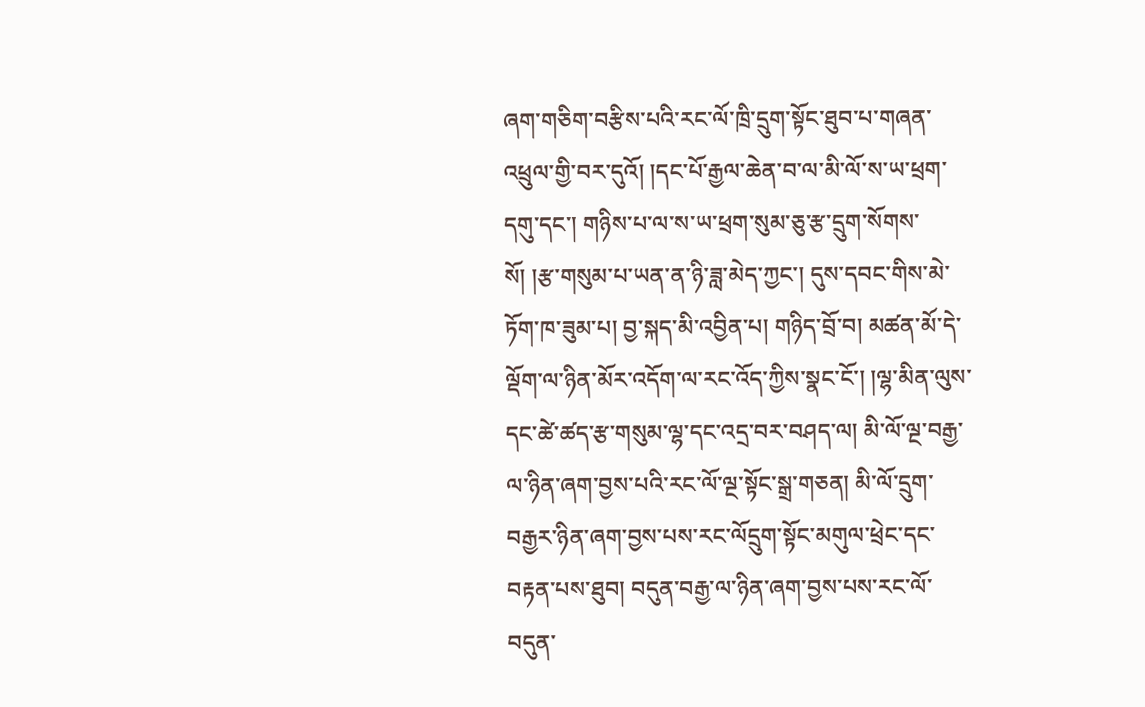ཞག་གཅིག་བརྩིས་པའི་རང་ལོ་ཁྲི་དྲུག་སྟོང་ཐུབ་པ་གཞན་འཕྲུལ་གྱི་བར་དུའོ། །དང་པོ་རྒྱལ་ཆེན་བ་ལ་མི་ལོ་ས་ཡ་ཕྲག་དགུ་དང་། གཉིས་པ་ལ་ས་ཡ་ཕྲག་སུམ་ཅུ་རྩ་དྲུག་སོགས་སོ། །རྩ་གསུམ་པ་ཡན་ན་ཉི་ཟླ་མེད་ཀྱང་། དུས་དབང་གིས་མེ་ཏོག་ཁ་ཟུམ་པ། བྱ་སྐད་མི་འབྱིན་པ། གཉིད་བྲོ་བ། མཚན་མོ་དེ་ལྡོག་ལ་ཉིན་མོར་འདོག་ལ་རང་འོད་ཀྱིས་སྣང་ངོ་། །ལྷ་མིན་ལུས་དང་ཚེ་ཚད་རྩ་གསུམ་ལྷ་དང་འདྲ་བར་བཤད་ལ། མི་ལོ་ལྔ་བརྒྱ་ལ་ཉིན་ཞག་བྱས་པའི་རང་ལོ་ལྔ་སྟོང་སྒྲ་གཅན། མི་ལོ་དྲུག་བརྒྱར་ཉིན་ཞག་བྱས་པས་རང་ལོདྲུག་སྟོང་མགུལ་ཕྲེང་དང་བརྟན་པས་ཐུབ། བདུན་བརྒྱ་ལ་ཉིན་ཞག་བྱས་པས་རང་ལོ་བདུན་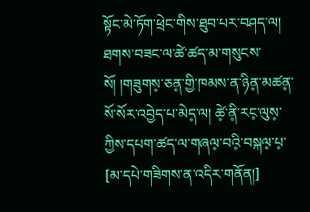སྟོང་མེ་ཏོག་ཕྲེང་གིས་ཐུབ་པར་བཤད་ལ། ཐགས་བཟང་ལ་ཚེ་ཚད་མ་གསུངས་སོ། །གཟུགས༷་ཅན༷་གྱི་ཁམས་ན་ཉིན༷་མཚན༷་སོ་སོར་འབྱེད་པ་མེད༷་ལ། ཚེ༷་ནི༷་རང༷་ལུས༷་ཀྱིས་དཔག་ཚད་ལ་གཞལ༷་བའི༷་བསྐལ༷་པ༷་
[མ་དཔེ་གཟིགས་ན་འདིར་གནོན།]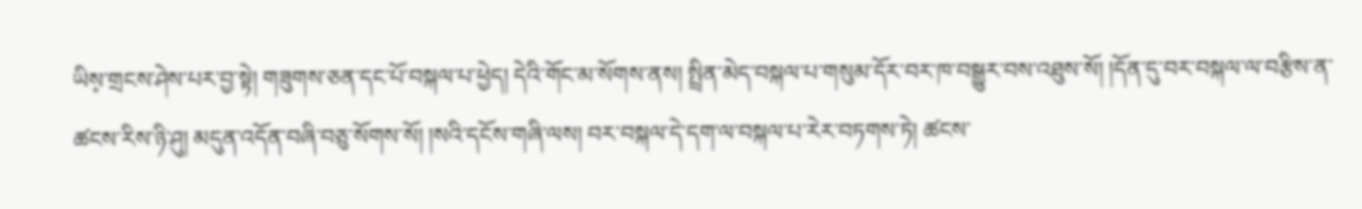ཡིས༷་གྲངས་ཤེས་པར་བྱ་སྟེ། གཟུགས་ཅན་དང་པོ་བསྐལ་པ་ཕྱེད། དེའི་གོང་མ་སོགས་ནས། སྤྲིན་མེད་བསྐལ་པ་གསུམ་དོར་བར་ཁ་བསྒྱུར་བས་འཐུས་སོ། །དོན་དུ་བར་བསྐལ་ལ་བརྩིས་ན་ཚངས་རིས་ཉི་ཤུ། མདུན་འདོན་བཞི་བཅུ་སོགས་སོ། །སའི་དངོས་གཞི་ལས། བར་བསྐལ་དེ་དག་ལ་བསྐལ་པ་རེར་བཏགས་ཏེ། ཚངས་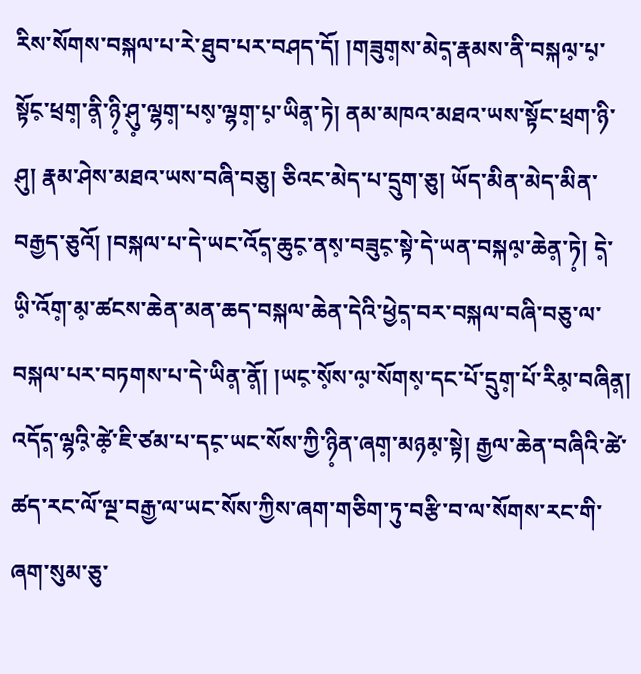རིས་སོགས་བསྐལ་པ་རེ་ཐུབ་པར་བཤད་དོ། །གཟུག༷ས་མེད༷་རྣམས་ནི་བསྐལ༷་པ༷་སྟོང༷་ཕྲག༷་ནི༷་ཉི༷་ཤུ༷་ལྷག༷་པས༷་ལྷག༷་པ༷་ཡིན༷་ཏེ། ནམ་མཁའ་མཐའ་ཡས་སྟོང་ཕྲག་ཉི་ཤུ། རྣམ་ཤེས་མཐའ་ཡས་བཞི་བཅུ། ཅིའང་མེད་པ་དྲུག་ཅུ། ཡོད་མིན་མེད་མིན་བརྒྱད་ཅུའོ། །བསྐལ་པ་དེ་ཡང་འོད༷་ཆུང༷་ནས༷་བཟུང༷་སྟེ་དེ་ཡན་བསྐལ༷་ཆེན༷་ཏེ༷། དེ༷་ཡི༷་འོག༷་མ༷་ཚངས་ཆེན་མན་ཆད་བསྐལ་ཆེན་དེའི་ཕྱེད༷་བར་བསྐལ་བཞི་བཅུ་ལ་བསྐལ་པར་བཏགས་པ་དེ་ཡིན༷་ནོ༷། །ཡང༷་སོ༷ས་ལ༷་སོགས༷་དང་པོ་དྲུག༷་པོ་རིམ༷་བཞིན༷། འདོད༷་ལྷའི༷་ཚེ༷་ཇི་ཙམ་པ་དང༷་ཡང་སོས་ཀྱི་ཉི༷ན་ཞག༷་མཉམ༷་སྟེ། རྒྱལ་ཆེན་བཞིའི་ཚེ་ཚད་རང་ལོ་ལྔ་བརྒྱ་ལ་ཡང་སོས་ཀྱིས་ཞག་གཅིག་ཏུ་བརྩི་བ་ལ་སོགས་རང་གི་ཞག་སུམ་ཅུ་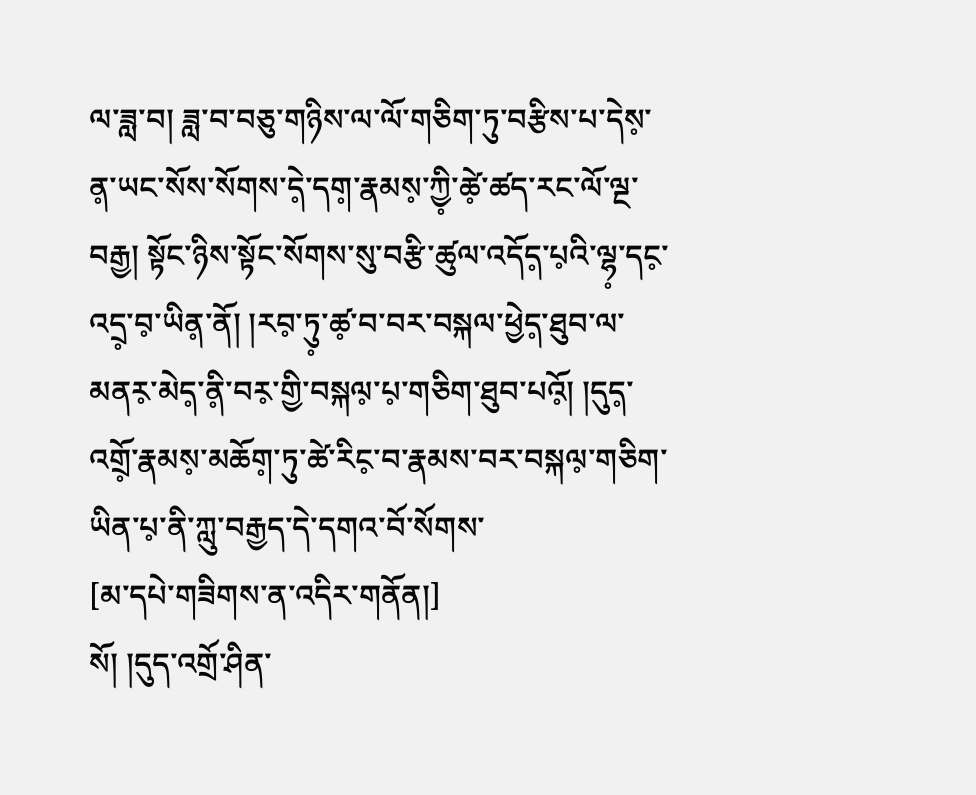ལ་ཟླ་བ། ཟླ་བ་བཅུ་གཉིས་ལ་ལོ་གཅིག་ཏུ་བརྩིས་པ་དེས༷་ན༷་ཡང་སོས་སོགས་དེ༷་དག༷་རྣམས༷་ཀྱི༷་ཚེ༷་ཚད་རང་ལོ་ལྔ་བརྒྱ། སྟོང་ཉིས་སྟོང་སོགས་སུ་བརྩི་ཚུལ་འདོད༷་པ༷འི་ལྷ༷་དང༷་འདྲ༷་བ༷་ཡིན༷་ནོ། །རབ༷་ཏུ༷་ཚ༷་བ་བར་བསྐལ་ཕྱེད༷་ཐུབ་ལ་མནར༷་མེད༷་ནི༷་བར༷་གྱི་བསྐལ༷་པ༷་གཅིག་ཐུབ་པའོ༷། །དུད༷་འགྲོ༷་རྣམས༷་མཆོག༷་ཏུ་ཚེ་རིང༷་བ་རྣམས་བར་བསྐལ༷་གཅིག་ཡིན་པ༷་ནི་ཀླུ་བརྒྱད་དེ་དགའ་བོ་སོགས་
[མ་དཔེ་གཟིགས་ན་འདིར་གནོན།]
སོ། །དུད་འགྲོ་ཤིན་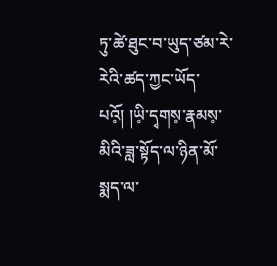ཏུ་ཚེ་ཐུང་བ་ཡུད་ཙམ་རེ་རེའི་ཚད་ཀྱང་ཡོད་པའོ༷། །ཡི༷་དྭགས༷་རྣམས༷་མིའི་ཟླ་སྟོད་ལ་ཉིན་མོ་སྨད་ལ་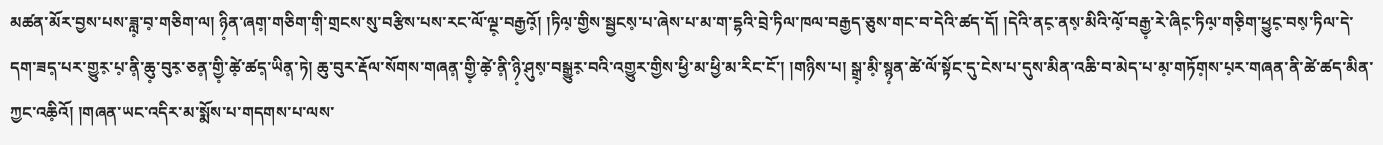མཚན་མོར་བྱས་པས་ཟླ༷་བ༷་གཅིག་ལ། ཉི༷ན་ཞག༷་གཅིག་གི༷་གྲངས་སུ་བརྩིས་པས་རང་ལོ་ལྔ༷་བརྒྱའོ༷། །ཏིལ༷་གྱིས་སྦྱངས༷་པ་ཞེས་པ་མ་ག་དྷའི་བྲེ་ཏིལ་ཁལ་བརྒྱད་ཅུས་གང་བ་དེའི་ཚད་དོ། །དེའི་ནང༷་ནས༷་མིའི་ལོ༷་བརྒྱ༷་རེ་ཞིང༷་ཏིལ༷་གཅི༷ག་ཕྱུང༷་བས༷་ཏིལ་དེ་དག་ཟད༷་པར་གྱུར༷་པ༷་ནི༷་ཆུ༷་བུར༷་ཅན༷་གྱི༷་ཚེ༷་ཚད༷་ཡིན༷་ཏེ། ཆུ་བུར་རྡོལ་སོགས་གཞན༷་གྱི༷་ཚེ༷་ནི༷་ཉི༷་ཤུས༷་བསྒྱུར༷་བའི་འགྱུར་གྱིས་ཕྱི་མ་ཕྱི་མ་རིང་ངོ་། །གཉིས་པ། སྒྲ༷་མི༷་སྙ༷ན་ཚེ་ལོ་སྟོང་དུ་ངེས་པ་དུས་མིན་འཆི་བ་མེད་པ་མ༷་གཏོག༷ས་པ༷ར་གཞན་ནི་ཚེ་ཚད་མིན་ཀྱང་འཆི༷འོ། །གཞན་ཡང་འདིར་མ་སྨོས་པ་གདགས་པ་ལས་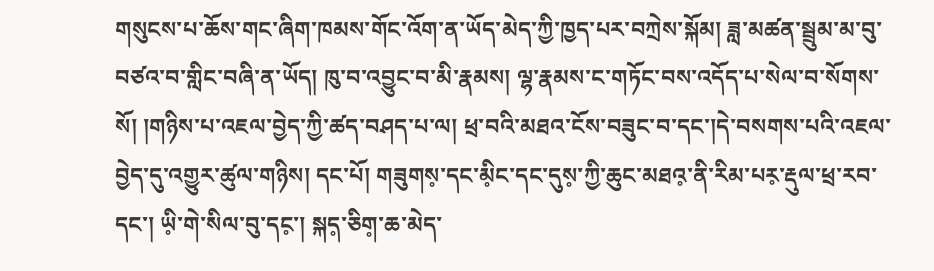གསུངས་པ་ཆོས་གང་ཞིག་ཁམས་གོང་འོག་ན་ཡོད་མེད་ཀྱི་ཁྱད་པར་བཀྲེས་སྐོམ། ཟླ་མཚན་སྦྲུམ་མ་བུ་བཙའ་བ་གླིང་བཞི་ན་ཡོད། ཁུ་བ་འབྱུང་བ་མི་རྣམས། ལྷ་རྣམས་ང་གཏོང་བས་འདོད་པ་སེལ་བ་སོགས་སོ། །གཉིས་པ་འཇལ་བྱེད་ཀྱི་ཚད་བཤད་པ་ལ། ཕྲ་བའི་མཐའ་ངོས་བཟུང་བ་དང་།དེ་བསགས་པའི་འཇལ་བྱེད་དུ་འགྱུར་ཚུལ་གཉིས། དང་པོ། གཟུགས༷་དང་མི༷ང་དང་དུས༷་ཀྱི་ཆུང་མཐའ༷་ནི་རིམ་པར༷་རྡུལ་ཕྲ་རབ་དང་། ཡི༷་གེ་སིལ་བུ་དང༷་། སྐད༷་ཅིག༷་ཆ་མེད་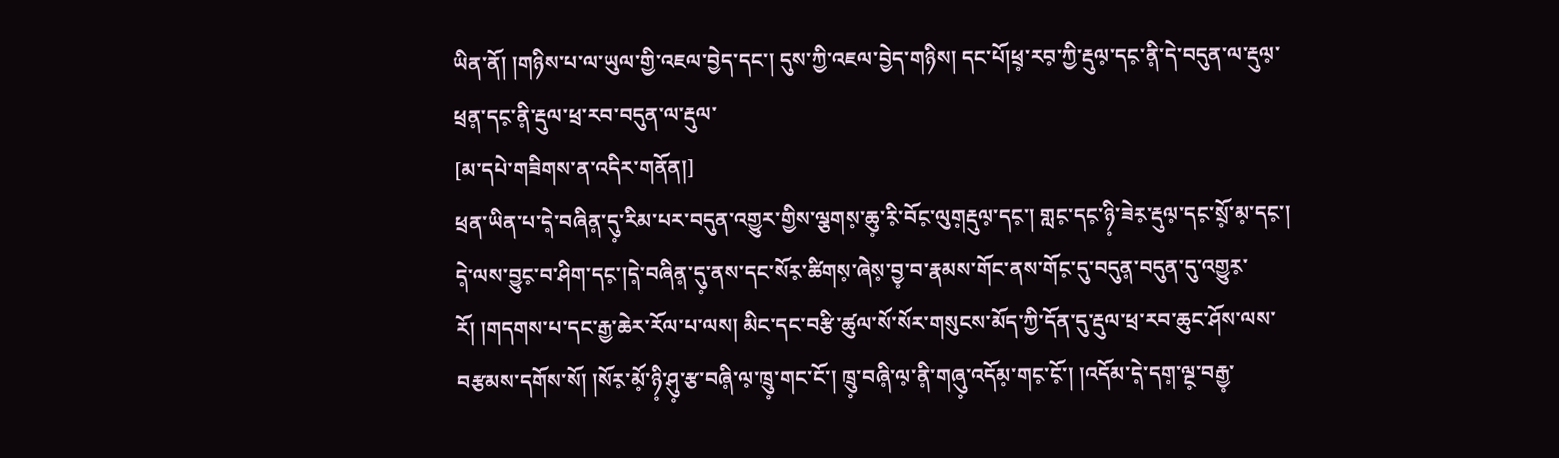ཡིན་ནོ། །གཉིས་པ་ལ་ཡུལ་གྱི་འཇལ་བྱེད་དང་། དུས་ཀྱི་འཇལ་བྱེད་གཉིས། དང་པོ།ཕྲ༷་རབ༷་ཀྱི་རྡུལ༷་དང༷་ནི༷་དེ་བདུན་ལ་རྡུལ༷་ཕྲན༷་དང༷་ནི༷་རྡུལ་ཕྲ་རབ་བདུན་ལ་རྡུལ་
[མ་དཔེ་གཟིགས་ན་འདིར་གནོན།]
ཕྲན་ཡིན་པ་དེ༷་བཞིན༷་དུ༷་རིམ་པར་བདུན་འགྱུར་གྱིས་ལྕགས༷་ཆུ༷་རི༷་བོང༷་ལུག༷རྡུལ༷་དང༷་། གླང༷་དང༷་ཉི༷་ཟེར༷་རྡུལ༷་དང༷་སྲོ༷་མ༷་དང༷་། དེ༷་ལས་བྱུང༷་བ་ཤིག་དང༷་།དེ༷་བཞིན༷་དུ༷་ནས་དང་སོར༷་ཚིགས༷་ཞེས༷་བྱ༷་བ་རྣམས་གོང་ནས་གོང༷་དུ་བདུན༷་བདུན་དུ་འགྱུར༷་རོ། །གདགས་པ་དང་རྒྱ་ཆེར་རོལ་པ་ལས། མིང་དང་བརྩི་ཚུལ་སོ་སོར་གསུངས་མོད་ཀྱི་དོན་དུ་རྡུལ་ཕྲ་རབ་ཆུང་ཤོས་ལས་བརྩམས་དགོས་སོ། །སོར༷་མོ༷་ཉི༷་ཤུ༷་རྩ་བཞི༷་ལ༷་ཁྲུ༷་གང་ངོ་། ཁྲུ༷་བཞི༷་ལ༷་ནི༷་གཞུ༷་འདོམ༷་གང༷་ངོ༷་། །འདོམ་དེ༷་དག༷་ལྔ༷་བརྒྱ༷་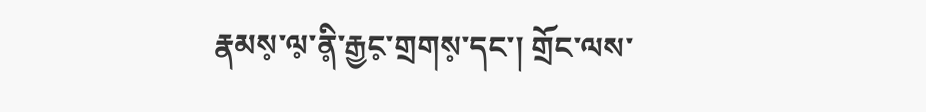རྣམས༷་ལ༷་ནི༷་རྒྱང༷་གྲགས༷་དང་། གྲོང་ལས་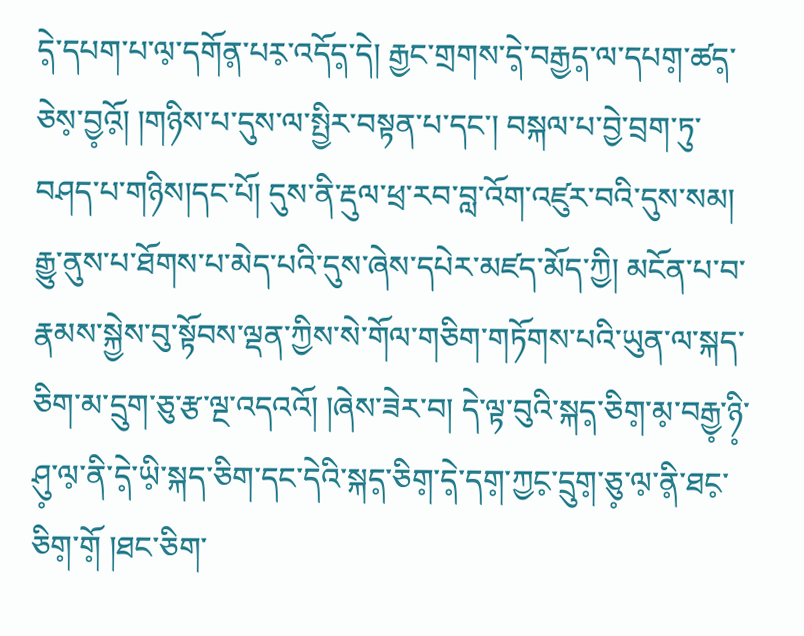དེ༷་དཔག་པ་ལ༷་དགོན༷་པར༷་འདོད༷་དེ། རྒྱང་གྲགས་དེ༷་བརྒྱད༷་ལ་དཔག༷་ཚད༷་ཅེས༷་བྱ༷འོ༷། །གཉིས་པ་དུས་ལ་སྤྱིར་བསྟན་པ་དང་། བསྐལ་པ་བྱེ་བྲག་ཏུ་བཤད་པ་གཉིས།དང་པོ། དུས་ནི་རྡུལ་ཕྲ་རབ་བླ་འོག་འཛུར་བའི་དུས་སམ། རྒྱུ་ནུས་པ་ཐོགས་པ་མེད་པའི་དུས་ཞེས་དཔེར་མཛད་མོད་ཀྱི། མངོན་པ་བ་རྣམས་སྐྱེས་བུ་སྟོབས་ལྡན་ཀྱིས་སེ་གོལ་གཅིག་གཏོགས་པའི་ཡུན་ལ་སྐད་ཅིག་མ་དྲུག་ཅུ་རྩ་ལྔ་འདའའོ། །ཞེས་ཟེར་བ། དེ་ལྟ་བུའི་སྐད༷་ཅིག༷་མ༷་བརྒྱ༷་ཉི༷་ཤུ༷་ལ༷་ནི་དེ༷་ཡི༷་སྐད་ཅིག་དང་དེའི་སྐད༷་ཅིག༷་དེ༷་དག༷་ཀྱང༷་དྲུག༷་ཅུ༷་ལ༷་ནི༷་ཐང༷་ཅིག༷་གོ༷ །ཐང་ཅིག་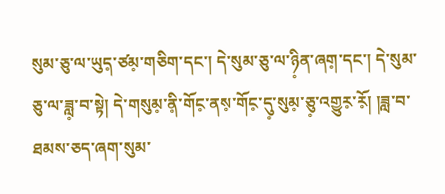སུམ་ཅུ་ལ་ཡུད༷་ཙམ༷་གཅིག་དང་། དེ་སུམ་ཅུ་ལ་ཉི༷ན་ཞག༷་དང་། དེ་སུམ་ཅུ་ལ་ཟླ༷་བ་སྟེ། དེ་གསུམ༷་ནི༷་གོང༷་ནས༷་གོང༷་དུ༷་སུམ༷་ཅུ༷་འགྱུར༷་རོ༷། །ཟླ་བ་ཐམས་ཅད་ཞག་སུམ་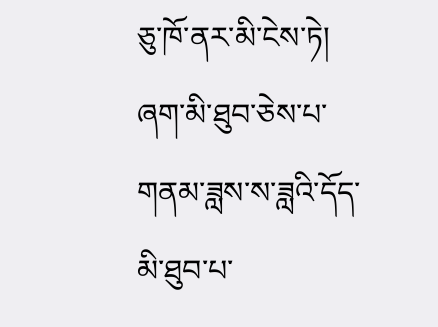ཅུ་ཁོ་ནར་མི་ངེས་ཏེ། ཞག་མི་ཐུབ་ཅེས་པ་གནམ་ཟླས་ས་ཟླའི་དོད་མི་ཐུབ་པ་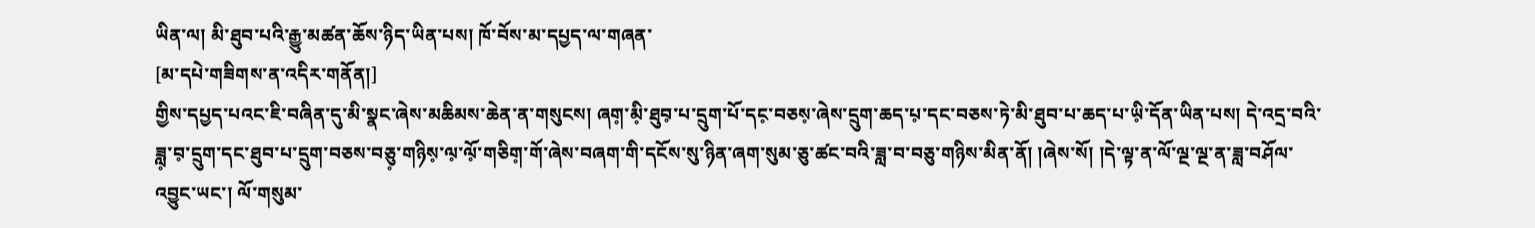ཡིན་ལ། མི་ཐུབ་པའི་རྒྱུ་མཚན་ཆོས་ཉིད་ཡིན་པས། ཁོ་བོས་མ་དཔྱད་ལ་གཞན་
[མ་དཔེ་གཟིགས་ན་འདིར་གནོན།]
གྱིས་དཔྱད་པའང་ཇི་བཞིན་དུ་མི་སྣང་ཞེས་མཆིམས་ཆེན་ན་གསུངས། ཞག༷་མི༷་ཐུབ༷་པ་དྲུག་པོ་དང༷་བཅས༷་ཞེས་དྲུག་ཆད་པ༷་དང་བཅས་ཏེ་མི་ཐུབ་པ་ཆད་པ་ཡི༷་དོན་ཡིན་པས། དེ་འདྲ་བའི་ཟླ༷་བ༷་དྲུག་དང་ཐུབ་པ་དྲུག་བཅས་བཅུ༷་གཉིས༷་ལ༷་ལོ༷་གཅིག༷་གོ་ཞེས་བཞག་གི་དངོས་སུ་ཉིན་ཞག་སུམ་ཅུ་ཚང་བའི་ཟླ་བ་བཅུ་གཉིས་མིན་ནོ། །ཞེས་སོ། །དེ་ལྟ་ན་ལོ་ལྔ་ལྔ་ན་ཟླ་བཤོལ་འབྱུང་ཡང་། ལོ་གསུམ་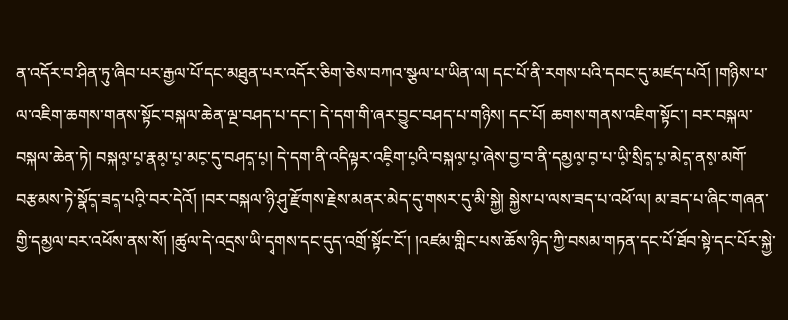ན་འདོར་བ་ཤིན་ཏུ་ཞིབ་པར་རྒྱལ་པོ་དང་མཐུན་པར་འདོར་ཅིག་ཅེས་བཀའ་སྩལ་པ་ཡིན་ལ། དང་པོ་ནི་རགས་པའི་དབང་དུ་མཛད་པའོ། །གཉིས་པ་ལ་འཇིག་ཆགས་གནས་སྟོང་བསྐལ་ཆེན་ལྔ་བཤད་པ་དང་། དེ་དག་གི་ཞར་བྱུང་བཤད་པ་གཉིས། དང་པོ། ཆགས་གནས་འཇིག་སྟོང་། བར་བསྐལ་བསྐལ་ཆེན་ཏེ། བསྐལ༷་པ༷་རྣམ༷་པ༷་མང༷་དུ་བཤད༷་པ༷། དེ་དག་ནི་འདིལྟར་འཇི༷ག་པ༷འི་བསྐལ༷་པ༷་ཞེས་བྱ་བ་ནི་དམྱལ༷་བ༷་པ་ཡི༷་སྲིད༷་པ༷་མེད༷་ནས༷་མགོ་བརྩམས་ཏེ་སྣོད༷་ཟད༷་པའི༷་བར་དེའོ། །བར་བསྐལ་ཉི་ཤུ་རྫོགས་རྗེས་མནར་མེད་དུ་གསར་དུ་མི་སྐྱེ། སྐྱེས་པ་ལས་ཟད་པ་འཕོ་ལ། མ་ཟད་པ་ཞིང་གཞན་གྱི་དམྱལ་བར་འཕོས་ནས་སོ། །ཚུལ་དེ་འདྲས་ཡི་དྭགས་དང་དུད་འགྲོ་སྟོང་ངོ་། །འཛམ་གླིང་པས་ཆོས་ཉིད་ཀྱི་བསམ་གཏན་དང་པོ་ཐོབ་སྟེ་དང་པོར་སྐྱེ་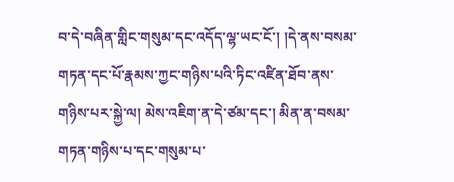བ་དེ་བཞིན་གླིང་གསུམ་དང་འདོད་ལྷ་ཡང་ངོ་། །དེ་ནས་བསམ་གཏན་དང་པོ་རྣམས་ཀྱང་གཉིས་པའི་ཏིང་འཛིན་ཐོབ་ནས་གཉིས་པར་སྐྱེ་ལ། མེས་འཇིག་ན་དེ་ཙམ་དང་། མིན་ན་བསམ་གཏན་གཉིས་པ་དང་གསུམ་པ་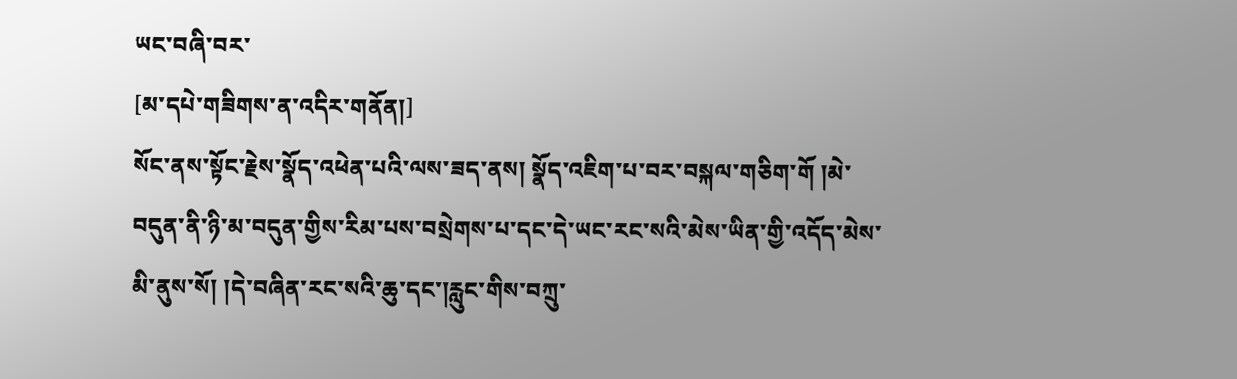ཡང་བཞི་བར་
[མ་དཔེ་གཟིགས་ན་འདིར་གནོན།]
སོང་ནས་སྟོང་རྗེས་སྣོད་འཕེན་པའི་ལས་ཟད་ནས། སྣོད་འཇིག་པ་བར་བསྐལ་གཅིག་གོ །མེ་བདུན་ནི་ཉི་མ་བདུན་གྱིས་རིམ་པས་བསྲེགས་པ་དང་དེ་ཡང་རང་སའི་མེས་ཡིན་གྱི་འདོད་མེས་མི་ནུས་སོ། །དེ་བཞིན་རང་སའི་ཆུ་དང་།རླུང་གིས་བཀྲུ་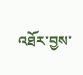འཐོར་བྱས་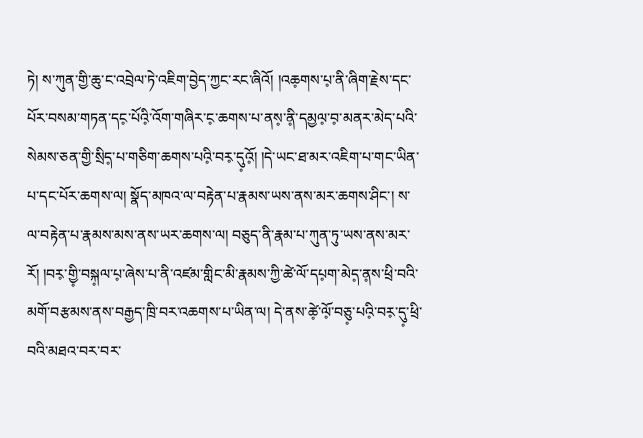ཏེ། ས་ཀུན་གྱི་ཆུ་ང་འབྲེལ་ཏེ་འཇིག་བྱེད་ཀྱང་རང་ཞིའོ། །འཆ༷གས་པ༷་ནི་ཞིག་རྗེས་དང་པོར་བསམ་གཏན་དང༷་པོའི༷་འོག་གཞིར་ང༷་ཆགས་པ་ནས༷་ནི༷་དམྱལ༷་བ༷་མནར་མེད་པའི་སེམས་ཅན་གྱི་སྲིད༷་པ་གཅིག་ཆགས་པའི༷་བར༷་དུ༷འོ༷། །དེ་ཡང་ཐ་མར་འཇིག་པ་གང་ཡིན་པ་དང་པོར་ཆགས་ལ། སྣོད་མཁའ་ལ་བརྟེན་པ་རྣམས་ཡས་ནས་མར་ཆགས་ཤིང་། ས་ལ་བརྟེན་པ་རྣམས་མས་ནས་ཡར་ཆགས་ལ། བཅུད་ནི་རྣམ་པ་ཀུན་ཏུ་ཡས་ནས་མར་རོ། །བར༷་གྱི༷་བསྐ༷ལ་པ༷་ཞེས་པ་ནི་འཛམ་གླིང་མི་རྣམས་ཀྱི་ཚེ་ལོ་དཔ༷ག་མེད༷་ན༷ས་ཕྲི་བའི་མགོ་བརྩམས་ནས་བརྒྱད་ཁྲི་བར་འཆགས་པ་ཡིན་ལ། དེ་ནས་ཚེ༷་ལོ༷་བཅུ༷་པའི༷་བར༷་དུ༷་ཕྲི་བའི་མཐའ་བར་བར་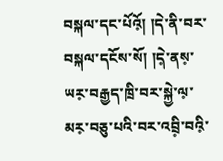བསྐལ་དང་པོའོ༷། །དེ་ནི་བར་བསྐལ་དངོས་སོ། །དེ༷་ནས༷་ཡར༷་བརྒྱད་ཁྲི་བར་སྐྱེ་ལ༷་མར༷་བཅུ་པའི་བར་འབྲི༷་བའི༷་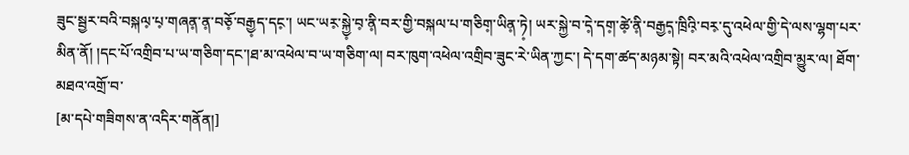ཟུང་སྦྱར་བའི་བསྐལ༷་པ༷་གཞན༷་ན༷་བཅོ༷་བརྒྱ༷ད་དང༷་། ཡང་ཡར༷་སྐྱེ༷་བ༷་ནི༷་བར་གྱི་བསྐལ་པ་གཅིག༷་ཡིན༷་ཏེ༷། ཡར་སྐྱེ་བ་དེ༷་དག༷་ཚེ༷་ནི༷་བརྒྱད༷་ཁྲིའི༷་བར༷་དུ་འཕེལ་གྱི་དེ་ལས་ལྷག་པར་མིན་ནོ། །དང་པོ་འགྲིབ་པ་ཡ་གཅིག་དང་།ཐ་མ་འཕེལ་བ་ཡ་གཅིག་ལ། བར་ཁུག་འཕེལ་འགྲིབ་ཟུང་རེ་ཡིན་ཀྱང་། དེ་དག་ཚད་མཉམ་སྟེ། བར་མའི་འཕེལ་འགྲིབ་མྱུར་ལ། ཐོག་མཐའ་འགྲོ་བ་
[མ་དཔེ་གཟིགས་ན་འདིར་གནོན།]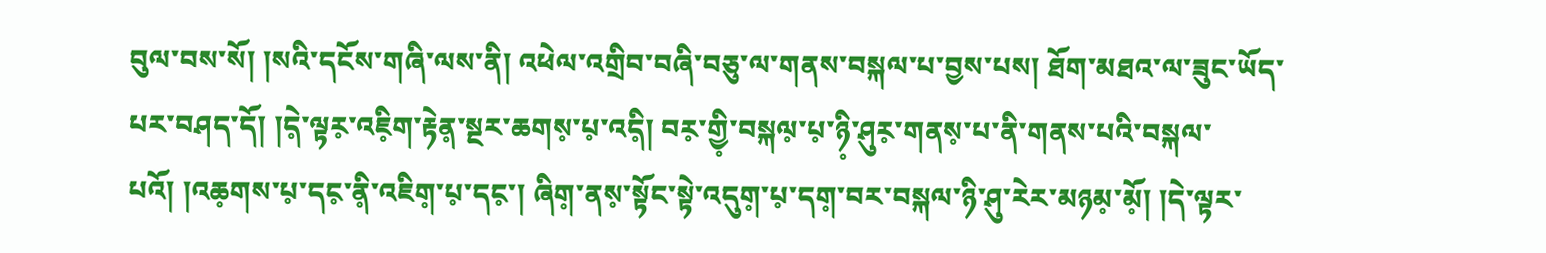བུལ་བས་སོ། །སའི་དངོས་གཞི་ལས་ནི། འཕེལ་འགྲིབ་བཞི་བཅུ་ལ་གནས་བསྐལ་པ་བྱས་པས། ཐོག་མཐའ་ལ་ཟུང་ཡོད་པར་བཤད་དོ། །དེ༷་ལྟར༷་འཇི༷ག་རྟེན༷་སྔར་ཆགས༷་པ༷་འདི༷། བར༷་གྱི༷་བསྐལ༷་པ༷་ཉི༷་ཤུར༷་གནས༷་པ་ནི་གནས་པའི་བསྐལ་པའོ། །འཆ༷གས་པ༷་དང༷་ནི༷་འཇིག༷་པ༷་དང༷་། ཞིག༷་ནས༷་སྟོང་སྟེ་འདུག༷་པ༷་དག༷་བར་བསྐལ་ཉི་ཤུ་རེར་མཉམ༷་མོ༷། །དེ་ལྟར་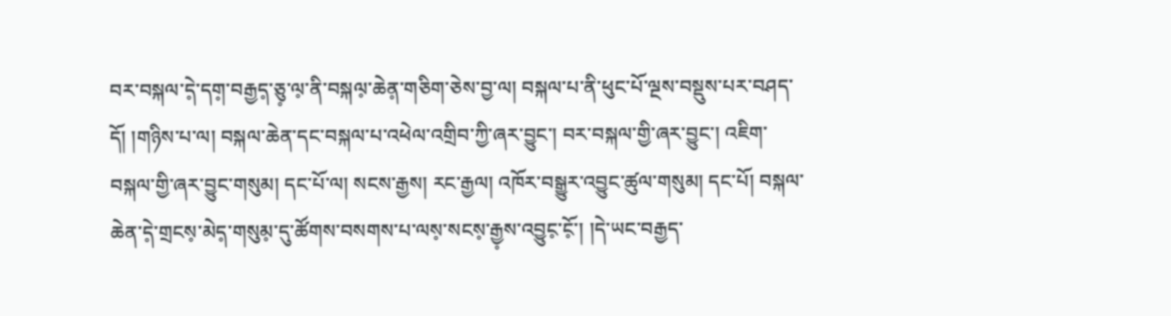བར་བསྐལ་དེ༷་དག༷་བརྒྱད༷་ཅུ༷་ལ༷་ནི་བསྐལ༷་ཆེན༷་གཅིག་ཅེས་བྱ་ལ། བསྐལ་པ་ནི་ཕུང་པོ་ལྔས་བསྡུས་པར་བཤད་དོ། །གཉིས་པ་ལ། བསྐལ་ཆེན་དང་བསྐལ་པ་འཕེལ་འགྲིབ་ཀྱི་ཞར་བྱུང་། བར་བསྐལ་གྱི་ཞར་བྱུང་། འཇིག་བསྐལ་གྱི་ཞར་བྱུང་གསུམ། དང་པོ་ལ། སངས་རྒྱས། རང་རྒྱལ། འཁོར་བསྒྱུར་འབྱུང་ཚུལ་གསུམ། དང་པོ། བསྐལ་ཆེན་དེ༷་གྲངས༷་མེད༷་གསུམ༷་དུ་ཚོགས་བསགས་པ་ལས༷་སངས༷་རྒྱ༷ས་འབྱུང༷་ངོ༷་། །དེ་ཡང་བརྒྱད་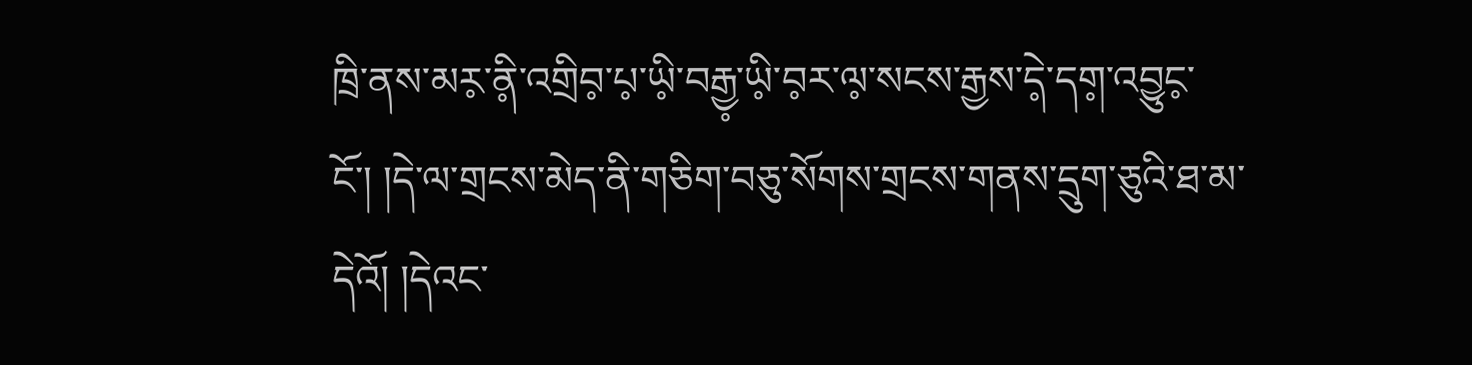ཁྲི་ནས་མར༷་ནི༷་འགྲིབ༷་པ༷་ཡི༷་བརྒྱ༷་ཡི༷་བ༷ར་ལ༷་སངས་རྒྱས་དེ༷་དག༷་འབྱུང༷་ངོ་། །དེ་ལ་གྲངས་མེད་ནི་གཅིག་བཅུ་སོགས་གྲངས་གནས་དྲུག་ཅུའི་ཐ་མ་དེའོ། །དེའང་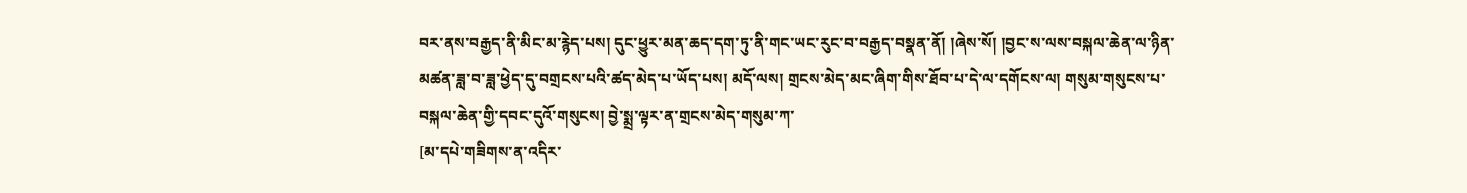བར་ནས་བརྒྱད་ནི་མིང་མ་རྙེད་པས། དུང་ཕྱུར་མན་ཆད་དག་ཏུ་ནི་གང་ཡང་རུང་བ་བརྒྱད་བསྣན་ནོ། །ཞེས་སོ། །བྱང་ས་ལས་བསྐལ་ཆེན་ལ་ཉིན་མཚན་ཟླ་བ་ཟླ་ཕྱེད་དུ་བགྲངས་པའི་ཚད་མེད་པ་ཡོད་པས། མདོ་ལས། གྲངས་མེད་མང་ཞིག་གིས་ཐོབ་པ་དེ་ལ་དགོངས་ལ། གསུམ་གསུངས་པ་བསྐལ་ཆེན་གྱི་དབང་དུའོ་གསུངས། བྱེ་སྨྲ་ལྟར་ན་གྲངས་མེད་གསུམ་ཀ་
[མ་དཔེ་གཟིགས་ན་འདིར་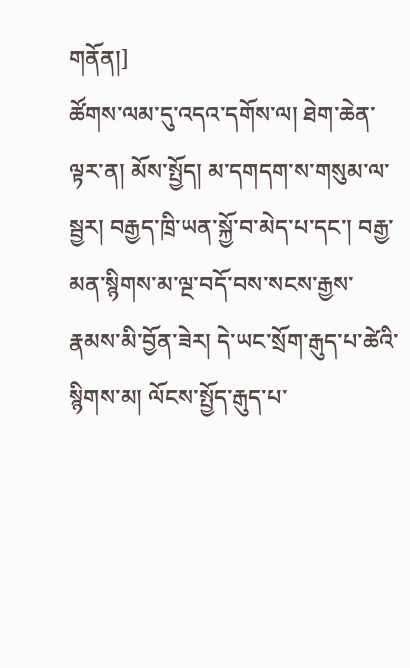གནོན།]
ཚོགས་ལམ་དུ་འདའ་དགོས་ལ། ཐེག་ཆེན་ལྟར་ན། མོས་སྤྱོད། མ་དགདག་ས་གསུམ་ལ་སྦྱར། བརྒྱད་ཁྲི་ཡན་སྐྱོ་བ་མེད་པ་དང་། བརྒྱ་མན་སྙིགས་མ་ལྔ་བདོ་བས་སངས་རྒྱས་རྣམས་མི་བྱོན་ཟེར། དེ་ཡང་སྲོག་རྒུད་པ་ཚེའི་སྙིགས་མ། ལོངས་སྤྱོད་རྒུད་པ་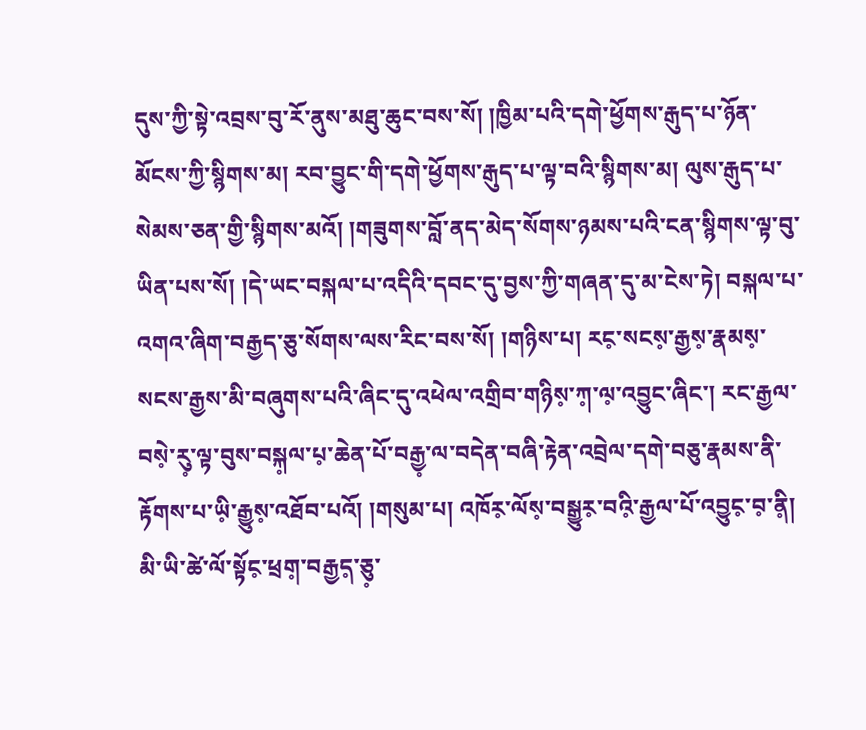དུས་ཀྱི་སྟེ་འབྲས་བུ་རོ་ནུས་མཐུ་ཆུང་བས་སོ། །ཁྱིམ་པའི་དགེ་ཕྱོགས་རྒུད་པ་ཉོན་མོངས་ཀྱི་སྙིགས་མ། རབ་བྱུང་གི་དགེ་ཕྱོགས་རྒུད་པ་ལྟ་བའི་སྙིགས་མ། ལུས་རྒུད་པ་སེམས་ཅན་གྱི་སྙིགས་མའོ། །གཟུགས་བློ་ནད་མེད་སོགས་ཉམས་པའི་ངན་སྙིགས་ལྟ་བུ་ཡིན་པས་སོ། །དེ་ཡང་བསྐལ་པ་འདིའི་དབང་དུ་བྱས་ཀྱི་གཞན་དུ་མ་ངེས་ཏེ། བསྐལ་པ་འགའ་ཞིག་བརྒྱད་ཅུ་སོགས་ལས་རིང་བས་སོ། །གཉིས་པ། རང༷་སངས༷་རྒྱས༷་རྣམས༷་སངས་རྒྱས་མི་བཞུགས་པའི་ཞིང་དུ་འཕེལ་འགྲིབ་གཉིས༷་ཀ༷་ལ༷་འབྱུང་ཞིང་། རང་རྒྱལ་བསེ༷་རུ༷་ལྟ་བུས་བསྐ༷ལ་པ༷་ཆེན་པོ་བརྒྱ༷་ལ་བདེན་བཞི་རྟེན་འབྲེལ་དགེ་བཅུ་རྣམས་ནི་རྟོགས་པ་ཡི༷་རྒྱུས༷་འཐོབ་པའོ། །གསུམ་པ། འཁོར༷་ལོས༷་བསྒྱུར༷་བའི༷་རྒྱལ་པོ་འབྱུང༷་བ༷་ནི༷། མི་ཡི་ཚེ་ལོ་སྟོང༷་ཕྲག༷་བརྒྱད༷་ཅུ༷་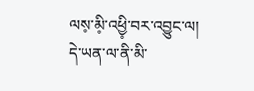ལས༷་མི༷་འཕྱི༷་བར་འབྱུང་ལ། དེ་ཡན་ལ་ནི་མི་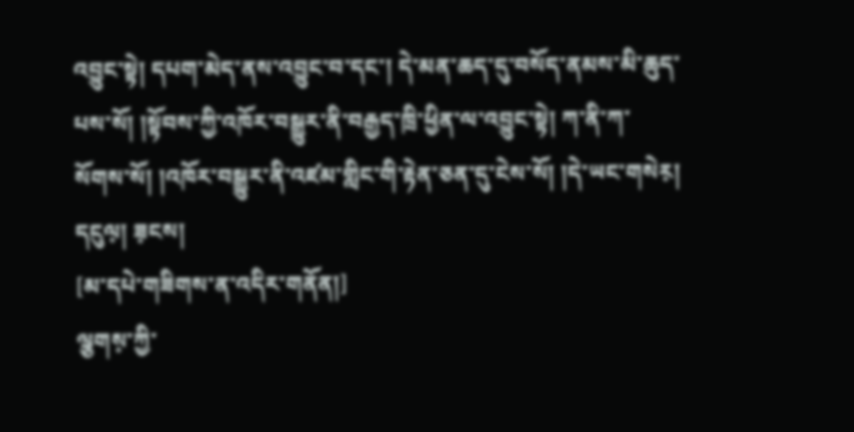འབྱུང་སྟེ། དཔག་མེད་ནས་འབྱུང་བ་དང་། དེ་མན་ཆད་དུ་བསོད་ནམས་མི་ཆུད་པས་སོ། །སྟོབས་ཀྱི་འཁོར་བསྒྱུར་ནི་བརྒྱད་ཁྲི་ཕྱིན་ལ་འབྱུང་སྟེ། ཀ་ནི་ཀ་སོགས་སོ། །འཁོར་བསྒྱུར་ནི་འཛམ་གླིང་གི་རྟེན་ཅན་དུ་ངེས་སོ། །དེ་ཡང་གསེར༷། དངུལ༷། ཟ༷ངས།
[མ་དཔེ་གཟིགས་ན་འདིར་གནོན།]
ལྕགས༷་ཀྱི་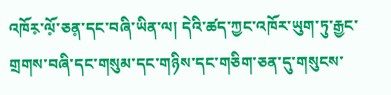འཁོར༷་ལོ༷་ཅན༷་དང་བཞི་ཡིན་ལ། དེའི་ཚད་ཀྱང་འཁོར་ཡུག་ཏུ་རྒྱང་གྲགས་བཞི་དང་གསུམ་དང་གཉིས་དང་གཅིག་ཅན་དུ་གསུངས་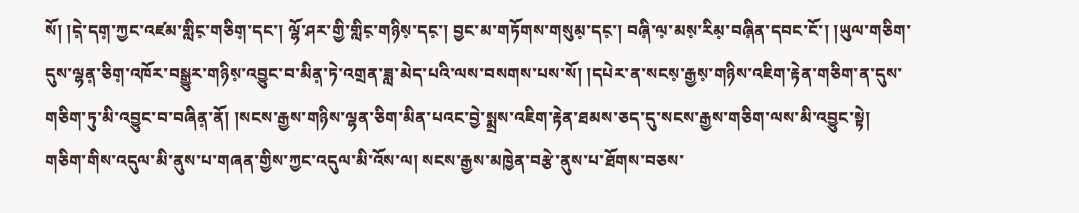སོ། །དེ༷་དག༷་ཀྱང་འཛམ་གླིང༷་གཅིག༷་དང་། ལྷོ་ཤར་གྱི་གླིང༷་གཉིས༷་དང༷་། བྱང་མ་གཏོགས་གསུམ༷་དང༷་། བཞི༷་ལ༷་མས༷་རིམ༷་བཞི༷ན་དབང་ངོ་། །ཡུལ་གཅིག་དུས་ལྷན༷་ཅིག༷་འཁོར་བསྒྱུར་གཉིས༷་འབྱུང་བ་མིན༷་ཏེ་འགྲན་ཟླ་མེད་པའི་ལས་བསགས་པས་སོ། །དཔེར་ན་སངས༷་རྒྱས༷་གཉིས་འཇིག་རྟེན་གཅིག་ན་དུས་གཅིག་ཏུ་མི་འབྱུང་བ་བཞིན༷་ནོ། །སངས་རྒྱས་གཉིས་ལྷན་ཅིག་མིན་པའང་བྱེ་སྨྲས་འཇིག་རྟེན་ཐམས་ཅད་དུ་སངས་རྒྱས་གཅིག་ལས་མི་འབྱུང་སྟེ། གཅིག་གིས་འདུལ་མི་ནུས་པ་གཞན་གྱིས་ཀྱང་འདུལ་མི་འོས་ལ། སངས་རྒྱས་མཁྱེན་བརྩེ་ནུས་པ་ཐོགས་བཅས་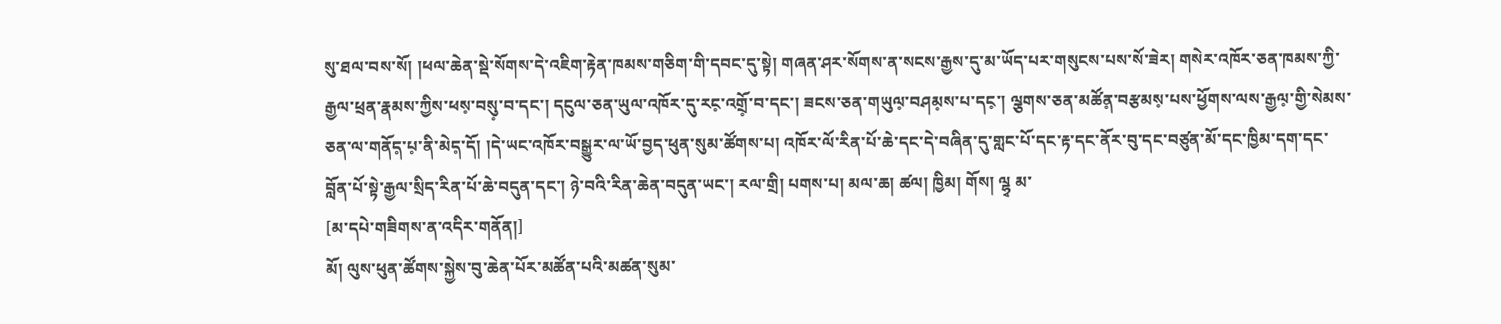སུ་ཐལ་བས་སོ། །ཕལ་ཆེན་སྡེ་སོགས་དེ་འཇིག་རྟེན་ཁམས་གཅིག་གི་དབང་དུ་སྟེ། གཞན་ཤར་སོགས་ན་སངས་རྒྱས་དུ་མ་ཡོད་པར་གསུངས་པས་སོ་ཟེར། གསེར་འཁོར་ཅན་ཁམས་ཀྱི་རྒྱལ་ཕྲན་རྣམས་ཀྱིས་ཕས༷་བསུ༷་བ་དང་། དངུལ་ཅན་ཡུལ་འཁོར་དུ་རང༷་འགྲོ༷་བ་དང་། ཟངས་ཅན་གཡུལ༷་བཤམ༷ས་པ་དང༷་། ལྕགས་ཅན་མཚོན༷་བརྩམས༷་པས་ཕྱོགས་ལས་རྒྱལ༷་གྱི་སེམས་ཅན་ལ་གནོད༷་པ༷་ནི་མེད༷་དོ། །དེ་ཡང་འཁོར་བསྒྱུར་ལ་ཡོ་བྱད་ཕུན་སུམ་ཚོགས་པ། འཁོར་ལོ་རིན་པོ་ཆེ་དང་དེ་བཞིན་དུ་གླང་པོ་དང་རྟ་དང་ནོར་བུ་དང་བཙུན་མོ་དང་ཁྱིམ་དག་དང་བློན་པོ་སྟེ་རྒྱལ་སྲིད་རིན་པོ་ཆེ་བདུན་དང་། ཉེ་བའི་རིན་ཆེན་བདུན་ཡང་། རལ་གྲི། པགས་པ། མལ་ཆ། ཚལ། ཁྱིམ། གོས། ལྷྭ མ་
[མ་དཔེ་གཟིགས་ན་འདིར་གནོན།]
མོ། ལུས་ཕུན་ཚོགས་སྐྱེས་བུ་ཆེན་པོར་མཚོན་པའི་མཚན་སུམ་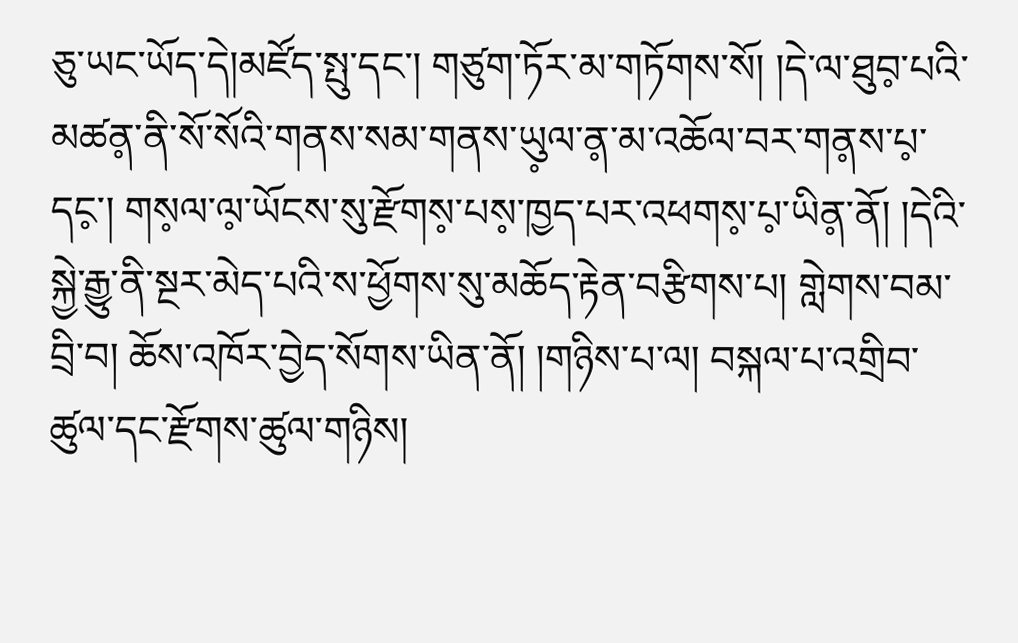ཅུ་ཡང་ཡོད་དེ།མཛོད་སྤུ་དང་། གཙུག་ཏོར་མ་གཏོགས་སོ། །དེ་ལ་ཐུབ༷་པའི་མཚན༷་ནི་སོ་སོའི་གནས་སམ་གནས་ཡུ༷ལ་ན༷་མ་འཆོལ་བར་གན༷ས་པ༷་དང༷་། གས༷ལ་ལ༷་ཡོངས་སུ་རྫོགས༷་པས༷་ཁྱད་པར་འཕགས༷་པ༷་ཡིན༷་ནོ། །དེའི་སྐྱེ་རྒྱུ་ནི་སྔར་མེད་པའི་ས་ཕྱོགས་སུ་མཆོད་རྟེན་བརྩིགས་པ། གླེགས་བམ་བྲི་བ། ཆོས་འཁོར་བྱེད་སོགས་ཡིན་ནོ། །གཉིས་པ་ལ། བསྐལ་པ་འགྲིབ་ཚུལ་དང་རྫོགས་ཚུལ་གཉིས།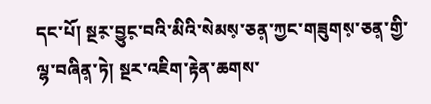དང་པོ། སྔར༷་བྱུང༷་བའི་མིའི་སེམས༷་ཅན༷་ཀྱང་གཟུགས༷་ཅན༷་གྱི་ལྷ་བཞིན༷་ཏེ། སྔར་འཇིག་རྟེན་ཆགས་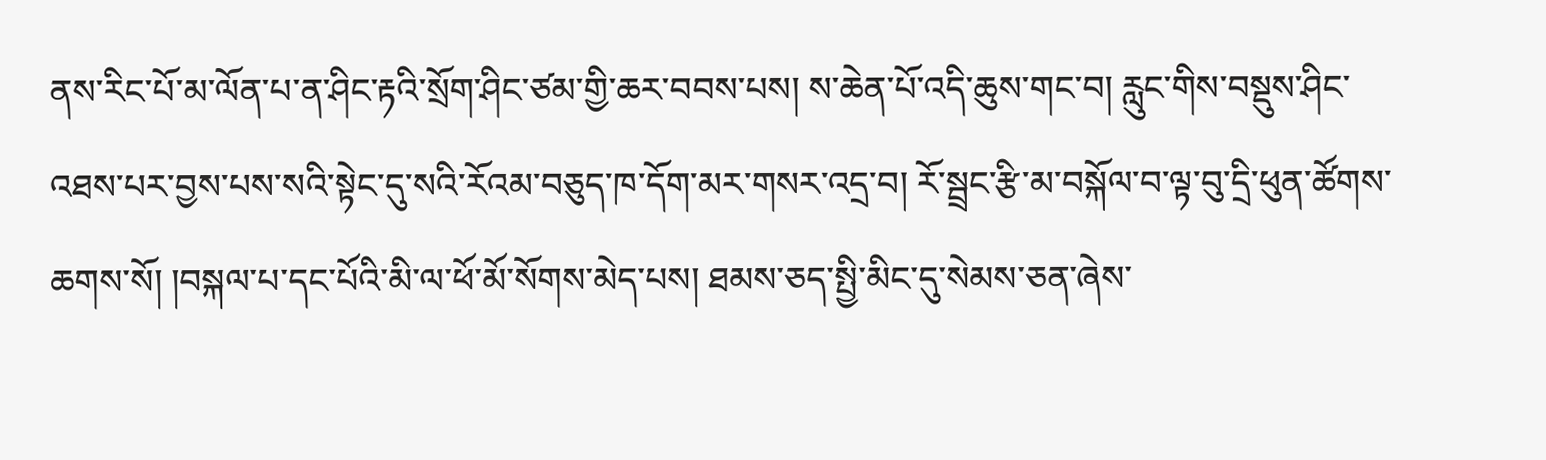ནས་རིང་པོ་མ་ལོན་པ་ན་ཤིང་རྟའི་སྲོག་ཤིང་ཙམ་གྱི་ཆར་བབས་པས། ས་ཆེན་པོ་འདི་ཆུས་གང་བ། རླུང་གིས་བསྡུས་ཤིང་འཐས་པར་བྱས་པས་སའི་སྟེང་དུ་སའི་རོའམ་བཅུད་ཁ་དོག་མར་གསར་འདྲ་བ། རོ་སྦྲང་རྩི་མ་བསྐོལ་བ་ལྟ་བུ་དྲི་ཕུན་ཚོགས་ཆགས་སོ། །བསྐལ་པ་དང་པོའི་མི་ལ་ཕོ་མོ་སོགས་མེད་པས། ཐམས་ཅད་སྤྱི་མིང་དུ་སེམས་ཅན་ཞེས་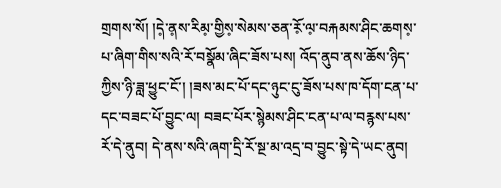གྲགས་སོ། །དེ༷་ན༷ས་རིམ༷་གྱིས༷་སེམས་ཅན་རོ༷་ལ༷་བརྐམས་ཤིང་ཆགས༷་པ་ཞིག་གིས་སའི་རོ་བསྣོམ་ཞིང་ཟོས་པས། འོད་ནུབ་ནས་ཆོས་ཉིད་ཀྱིས་ཉི་ཟླ་ཕྱུང་ངོ་། །ཟས་མང་པོ་དང་ཉུང་ངུ་ཟོས་པས་ཁ་དོག་ངན་པ་དང་བཟང་པོ་བྱུང་ལ། བཟང་པོར་སྙེམས་ཤིང་ངན་པ་ལ་བརྙས་པས་རོ་དེ་ནུབ། དེ་ནས་སའི་ཞག་དྲི་རོ་སྔ་མ་འདྲ་བ་བྱུང་སྟེ་དེ་ཡང་ནུབ།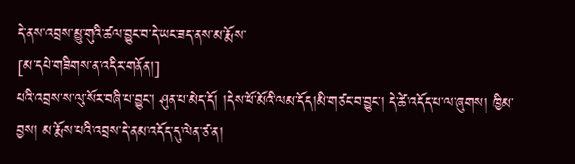དེ་ནས་འབྲས་མྱུ་གུའི་ཚལ་བྱུང་བ་དེ་ཡང་ཟད་ནས་མ་རྨོས་
[མ་དཔེ་གཟིགས་ན་འདིར་གནོན།]
པའི་འབྲས་ས་ལུ་སོར་བཞི་པ་བྱུང་། ཤུན་པ་མེད་དོ། །དེས་ཕོ་མོའི་ལམ་དོད།མི་གཙང་བ་བྱུང་། དེ་ཚེ་འདོད་པ་ལ་ཞུགས། ཁྱིམ་བྱས། མ་རྨོས་པའི་འབྲས་དེ་ནམ་འདོད་དུ་ལེན་ཙ་ན།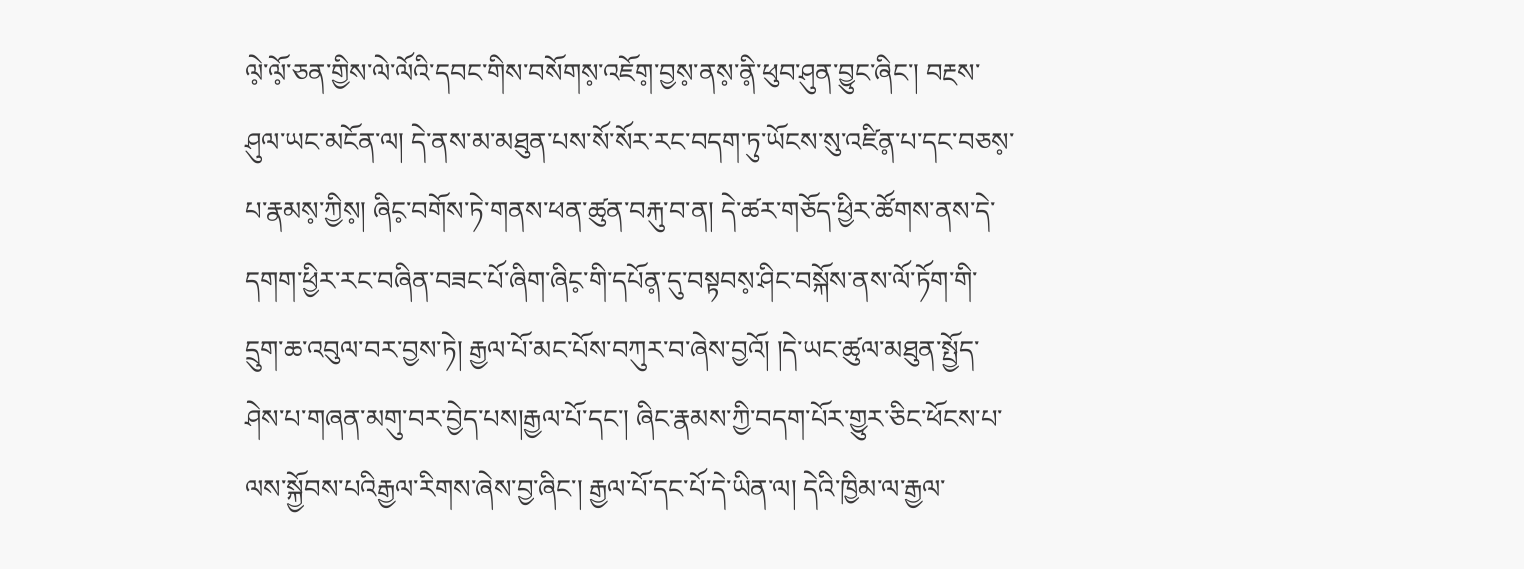ལེ༷་ལོ༷་ཅན་གྱིས་ལེ་ལོའི་དབང་གིས་བསོགས༷་འཇོག༷་བྱས༷་ནས༷་ནི༷་ཕུབ་ཤུན་བྱུང་ཞིང་། བརྔས་ཤུལ་ཡང་མངོན་ལ། དེ་ནས་མ་མཐུན་པས་སོ་སོར་རང་བདག་ཏུ་ཡོངས་སུ་འཛིན༷་པ་དང་བཅས༷་པ་རྣམས༷་ཀྱིས༷། ཞིང༷་བགོས་ཏེ་གནས་ཕན་ཚུན་བརྐུ་བ་ན། དེ་ཚར་གཅོད་ཕྱིར་ཚོགས་ནས་དེ་དགག་ཕྱིར་རང་བཞིན་བཟང་པོ་ཞིག་ཞིང༷་གི་དཔོན༷་དུ་བསྟབས༷་ཤིང་བསྐོས་ནས་ལོ་ཏོག་གི་དྲུག་ཆ་འབུལ་བར་བྱས་ཏེ། རྒྱལ་པོ་མང་པོས་བཀུར་བ་ཞེས་བྱའོ། །དེ་ཡང་ཚུལ་མཐུན་སྤྱོད་ཤེས་པ་གཞན་མགུ་བར་བྱེད་པས།རྒྱལ་པོ་དང་། ཞིང་རྣམས་ཀྱི་བདག་པོར་གྱུར་ཅིང་ཕོངས་པ་ལས་སྐྱོབས་པའིརྒྱལ་རིགས་ཞེས་བྱ་ཞིང་། རྒྱལ་པོ་དང་པོ་དེ་ཡིན་ལ། དེའི་ཁྱིམ་ལ་རྒྱལ་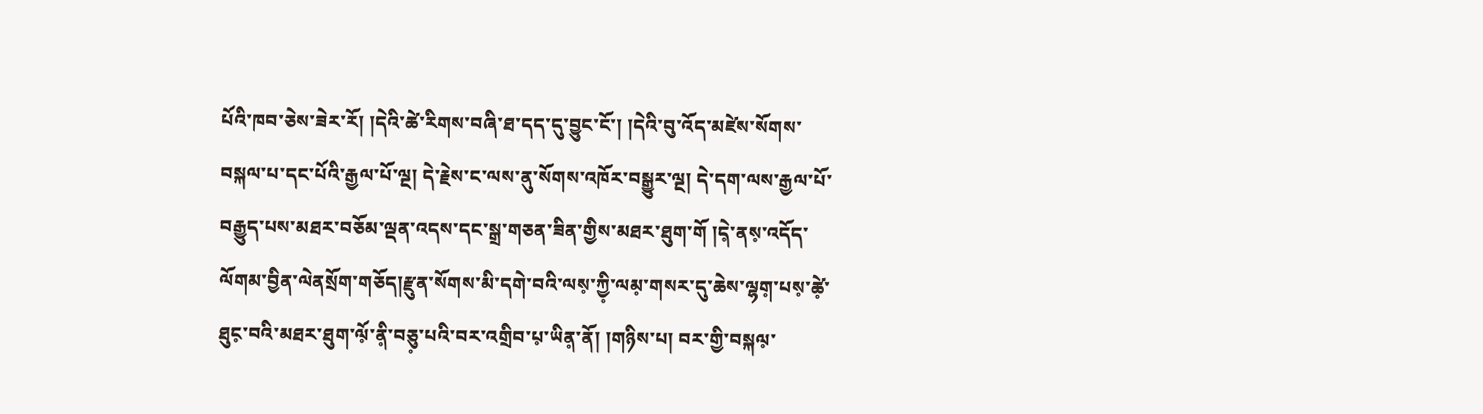པོའི་ཁབ་ཅེས་ཟེར་རོ། །དེའི་ཚེ་རིགས་བཞི་ཐ་དད་དུ་བྱུང་ངོ་། །དེའི་བུ་འོད་མཛེས་སོགས་བསྐལ་པ་དང་པོའི་རྒྱལ་པོ་ལྔ། དེ་རྗེས་ང་ལས་ནུ་སོགས་འཁོར་བསྒྱུར་ལྔ། དེ་དག་ལས་རྒྱལ་པོ་བརྒྱུད་པས་མཐར་བཅོམ་ལྡན་འདས་དང་སྒྲ་གཅན་ཟིན་གྱིས་མཐར་ཐུག་གོ །དེ༷་ནས༷་འདོད་ལོགམ་བྱིན་ལེནསྲོག་གཅོད།རྫུན་སོགས་མི་དགེ་བའི་ལས༷་ཀྱི༷་ལམ༷་གསར་དུ་ཆེས་ལྷག༷་པས༷་ཚེ༷་ཐུང༷་བའི་མཐར་ཐུག་ལོ༷་ནི༷་བཅུ༷་པའི་བར་འགྲིབ་པ༷་ཡིན༷་ནོ། །གཉིས་པ། བར་གྱི་བསྐལ༷་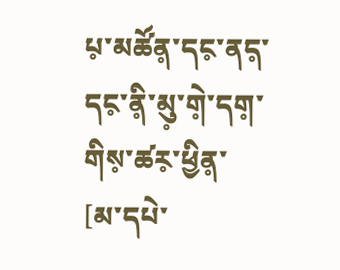པ༷་མཚོན༷་དང༷་ནད༷་དང༷་ནི༷་མུ༷་གེ༷་དག༷་གིས༷་ཚར༷་ཕྱིན༷་
[མ་དཔེ་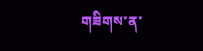གཟིགས་ན་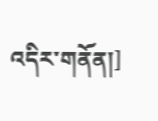འདིར་གནོན།]